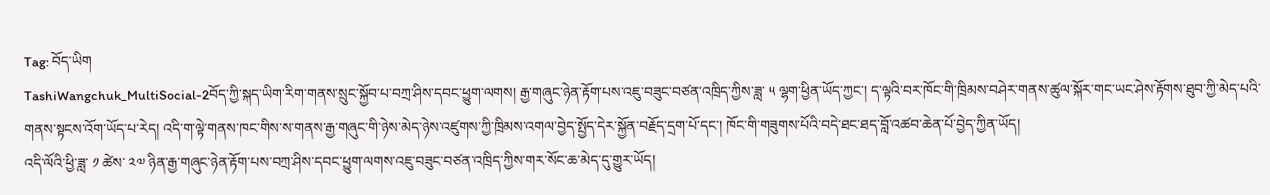Tag: བོད་ཡིག
TashiWangchuk_MultiSocial-2བོད་ཀྱི་སྐད་ཡིག་རིག་གནས་སྲུང་སྐྱོབ་པ་བཀྲ་ཤིས་དབང་ཕྱུག་ལགས། རྒྱ་གཞུང་ཉེན་རྟོག་པས་འཇུ་བཟུང་བཙན་འཁྲིད་ཀྱིས་ཟླ་ ༥ ལྷག་ཕྱིན་ཡོད་ཀྱང་། ད་ལྟའི་བར་ཁོང་གི་ཁྲིམས་བཤེར་གནས་ཚུལ་སྐོར་གང་ཡང་ཤེས་རྟོགས་ཐུབ་ཀྱི་མེད་པའི་གནས་སྟངས་འོག་ཡོད་པ་རེད། འདི་ག་ལྟེ་གནས་ཁང་གིས་ས་གནས་རྒྱ་གཞུང་གི་ཉེས་མེད་ཉེས་འཛུགས་ཀྱི་ཁྲིམས་འགལ་བྱེད་སྤྱོད་དེར་སྐྱོན་བརྗོད་དྲག་པོ་དང་། ཁོང་གི་གཟུགས་པོའི་བདེ་ཐང་ཐད་བློ་འཚབ་ཆེན་པོ་བྱེད་ཀྱིན་ཡོད།
འདི་ལོའི་ཕྱི་ཟླ་ ༡ ཚེས་ ༢༧ ཉིན་རྒྱ་གཞུང་ཉེན་རྟོག་པས་བཀྲ་ཤིས་དབང་ཕྱུག་ལགས་འཇུ་བཟུང་བཙན་འཁྲིད་ཀྱིས་གར་སོང་ཆ་མེད་དུ་གྱུར་ཡོད།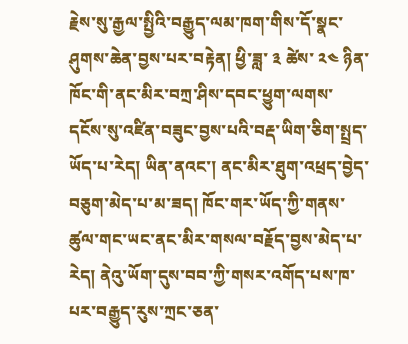རྗེས་སུ་རྒྱལ་སྤྱིའི་བརྒྱུད་ལམ་ཁག་གིས་དོ་སྣང་ཤུགས་ཆེན་བྱས་པར་བརྟེན། ཕྱི་ཟླ་ ༣ ཚེས་ ༢༤ ཉིན་ཁོང་གི་ནང་མིར་བཀྲ་ཤིས་དབང་ཕྱུག་ལགས་དངོས་སུ་འཛིན་བཟུང་བྱས་པའི་བརྡ་ཡིག་ཅིག་སྤྲད་ཡོད་པ་རེད། ཡིན་ནའང་། ནང་མིར་ཐུག་འཕྲད་བྱེད་བཅུག་མེད་པ་མ་ཟད། ཁོང་གར་ཡོད་ཀྱི་གནས་ཚུལ་གང་ཡང་ནང་མིར་གསལ་བརྗོད་བྱས་མེད་པ་རེད། ནེའུ་ཡོག་དུས་བབ་ཀྱི་གསར་འགོད་པས་ཁ་པར་བརྒྱུད་རུས་ཀྲང་ཅན་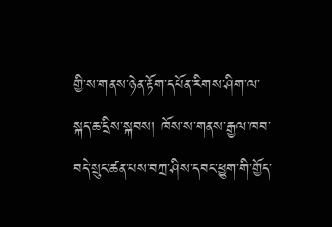གྱི་ས་གནས་ཉེན་རྟོག་དཔོན་རིགས་ཤིག་ལ་སྐད་ཆ་དྲིས་སྐབས། ཁོས་ས་གནས་རྒྱལ་ཁབ་བདེ་སྲུང་ཚན་པས་བཀྲ་ཤིས་དབང་ཕྱུག་གི་གྱོད་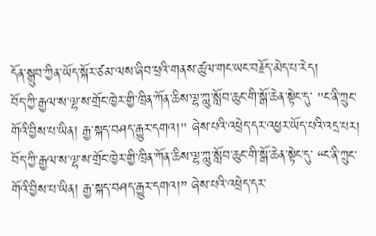དོན་སྒྲུབ་ཀྱིན་ཡོད་སྐོར་ཙམ་ལས་ཞིབ་ཕྲའི་གནས་ཚུལ་གང་ཡང་བརྗོད་མེད་པ་རེད།
བོད་ཀྱི་རྒྱལ་ས་ལྷ་ས་གྲོང་ཁྱེར་གྱི་ཁྲིན་ཀོན་ཆིས་ལྷ་ཀླུ་སློབ་ཆུང་གི་སྒོ་ཆེན་སྟེང་དུ་ "ང་ནི་ཀྲུང་གོའི་བྱིས་པ་ཡིན། རྒྱ་སྐད་བཤད་རྒྱུར་དགའ།" ཞེས་པའི་འཕྲེད་དར་འཕྱར་ཡོད་པའི་འདྲ་པར།
བོད་ཀྱི་རྒྱལ་ས་ལྷ་ས་གྲོང་ཁྱེར་གྱི་ཁྲིན་ཀོན་ཆིས་ལྷ་ཀླུ་སློབ་ཆུང་གི་སྒོ་ཆེན་སྟེང་དུ་ “ང་ནི་ཀྲུང་གོའི་བྱིས་པ་ཡིན། རྒྱ་སྐད་བཤད་རྒྱུར་དགའ།” ཞེས་པའི་འཕྲེད་དར་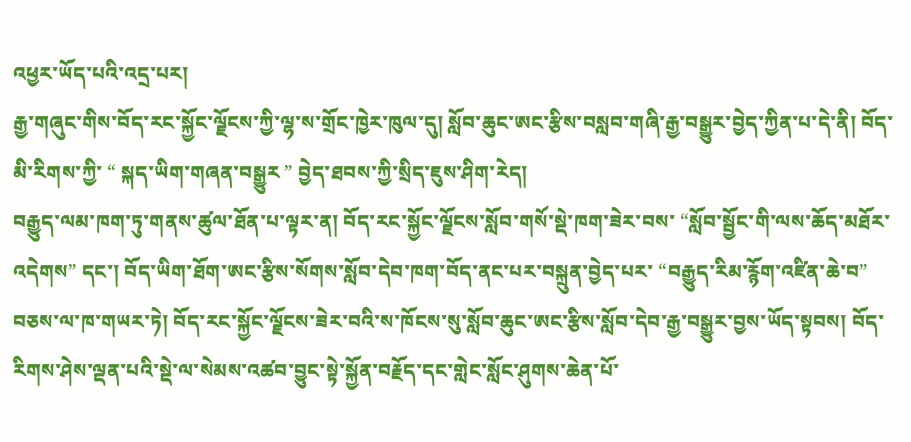འཕྱར་ཡོད་པའི་འདྲ་པར།
རྒྱ་གཞུང་གིས་བོད་རང་སྐྱོང་ལྗོངས་ཀྱི་ལྷ་ས་གྲོང་ཁྱེར་ཁུལ་དུ། སློབ་ཆུང་ཨང་རྩིས་བསླབ་གཞི་རྒྱ་བསྒྱུར་བྱེད་ཀྱིན་པ་དེ་ནི། བོད་མི་རིགས་ཀྱི་ “ སྐད་ཡིག་གཞན་བསྒྱུར ” བྱེད་ཐབས་ཀྱི་སྲིད་ཇུས་ཤིག་རེད།
བརྒྱུད་ལམ་ཁག་ཏུ་གནས་ཚུལ་ཐོན་པ་ལྟར་ན། བོད་རང་སྐྱོང་ལྗོངས་སློབ་གསོ་སྡེ་ཁག་ཟེར་བས་ “སློབ་སྦྱོང་གི་ལས་ཆོད་མཐོར་འདེགས” དང་། བོད་ཡིག་ཐོག་ཨང་རྩིས་སོགས་སློབ་དེབ་ཁག་བོད་ནང་པར་བསྐྲུན་བྱེད་པར་ “བརྒྱུད་རིམ་རྙོག་འཛིན་ཆེ་བ” བཅས་ལ་ཁ་གཡར་ཏེ། བོད་རང་སྐྱོང་ལྗོངས་ཟེར་བའི་ས་ཁོངས་སུ་སློབ་ཆུང་ཨང་རྩིས་སློབ་དེབ་རྒྱ་བསྒྱུར་བྱས་ཡོད་སྟབས། བོད་རིགས་ཤེས་ལྡན་པའི་སྡེ་ལ་སེམས་འཚབ་བྱུང་སྟེ་སྐྱོན་བརྗོད་དང་གླེང་སློང་ཤུགས་ཆེན་པོ་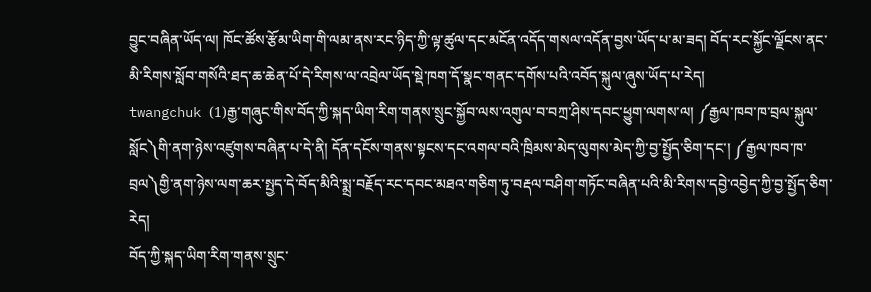བྱུང་བཞིན་ཡོད་ལ། ཁོང་ཚོས་རྩོམ་ཡིག་གི་ལམ་ནས་རང་ཉིད་ཀྱི་ལྟ་ཚུལ་དང་མངོན་འདོད་གསལ་འདོན་བྱས་ཡོད་པ་མ་ཟད། བོད་རང་སྐྱོང་ལྗོངས་ནང་མི་རིགས་སློབ་གསོའི་ཐད་ཆ་ཆེན་པོ་དེ་རིགས་ལ་འབྲེལ་ཡོད་སྡེ་ཁག་དོ་སྣང་གནང་དགོས་པའི་འབོད་སྐུལ་ཞུས་ཡོད་པ་རེད།
twangchuk (1)རྒྱ་གཞུང་གིས་བོད་ཀྱི་སྐད་ཡིག་རིག་གནས་སྲུང་སྐྱོབ་ལས་འགུལ་བ་བཀྲ་ཤིས་དབང་ཕྱུག་ལགས་ལ། ༼རྒྱལ་ཁབ་ཁ་བྲལ་སྐུལ་སློང༽གི་ནག་ཉེས་འཛུགས་བཞིན་པ་དེ་ནི། དོན་དངོས་གནས་སྟངས་དང་འགལ་བའི་ཁྲིམས་མེད་ལུགས་མེད་ཀྱི་བྱ་སྤྱོད་ཅིག་དང་། ༼རྒྱལ་ཁབ་ཁ་བྲལ༽གྱི་ནག་ཉེས་ལག་ཆར་སྤྱད་དེ་བོད་མིའི་སྨྲ་བརྗོད་རང་དབང་མཐའ་གཅིག་ཏུ་བརྡལ་བཤིག་གཏོང་བཞིན་པའི་མི་རིགས་དབྱེ་འབྱེད་ཀྱི་བྱ་སྤྱོད་ཅིག་རེད།
བོད་ཀྱི་སྐད་ཡིག་རིག་གནས་སྲུང་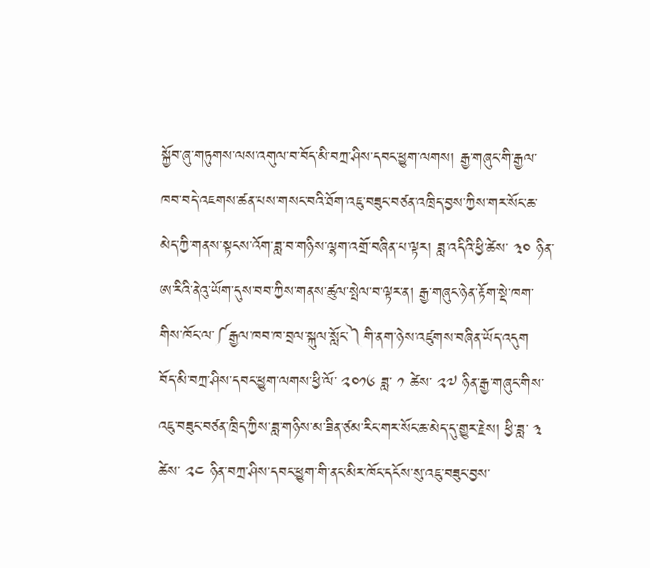སྐྱོབ་ཞུ་གཏུགས་ལས་འགུལ་བ་བོད་མི་བཀྲ་ཤིས་དབང་ཕྱུག་ལགས། རྒྱ་གཞུང་གི་རྒྱལ་ཁབ་བདེ་འཇགས་ཚན་པས་གསང་བའི་ཐོག་འཇུ་བཟུང་བཙན་འཁྲིད་བྱས་ཀྱིས་གར་སོང་ཆ་མེད་ཀྱི་གནས་སྟངས་འོག་ཟླ་བ་གཉིས་ལྷག་འགྲོ་བཞིན་པ་ལྟར། ཟླ་འདིའི་ཕྱི་ཚེས་ ༣༠ ཉིན་ཨ་རིའི་ནེའུ་ཡོག་དུས་བབ་ཀྱིས་གནས་ཚུལ་སྤེལ་བ་ལྟར་ན། རྒྱ་གཞུང་ཉེན་རྟོག་སྡེ་ཁག་གིས་ཁོང་ལ་༼རྒྱལ་ཁབ་ཁ་བྲལ་སྐུལ་སློང་༽གི་ནག་ཉེས་འཛུགས་བཞིན་ཡོད་འདུག
བོད་མི་བཀྲ་ཤིས་དབང་ཕྱུག་ལགས་ཕྱི་ལོ་ ༢༠༡༦ ཟླ་ ༡ ཚེས་ ༢༧ ཉིན་རྒྱ་གཞུང་གིས་འཇུ་བཟུང་བཙན་ཁྲིད་ཀྱིས་ཟླ་གཉིས་མ་ཟིན་ཙམ་རིང་གར་སོང་ཆ་མེད་དུ་གྱུར་རྗེས། ཕྱི་ཟླ་ ༣ ཚེས་ ༢༤ ཉིན་བཀྲ་ཤིས་དབང་ཕྱུག་གི་ནང་མིར་ཁོང་དངོས་སུ་འཇུ་བཟུང་བྱས་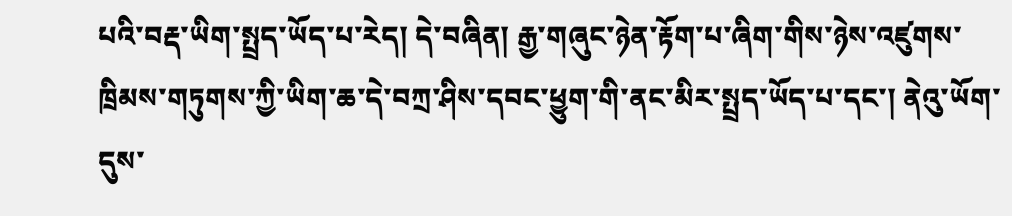པའི་བརྡ་ཡིག་སྤྲད་ཡོད་པ་རེད། དེ་བཞིན། རྒྱ་གཞུང་ཉེན་རྟོག་པ་ཞིག་གིས་ཉེས་འཛུགས་ཁྲིམས་གཏུགས་ཀྱི་ཡིག་ཆ་དེ་བཀྲ་ཤིས་དབང་ཕྱུག་གི་ནང་མིར་སྤྲད་ཡོད་པ་དང་། ནེའུ་ཡོག་དུས་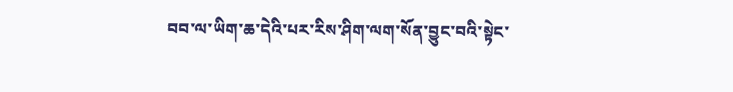བབ་ལ་ཡིག་ཆ་དེའི་པར་རིས་ཤིག་ལག་སོན་བྱུང་བའི་སྟེང་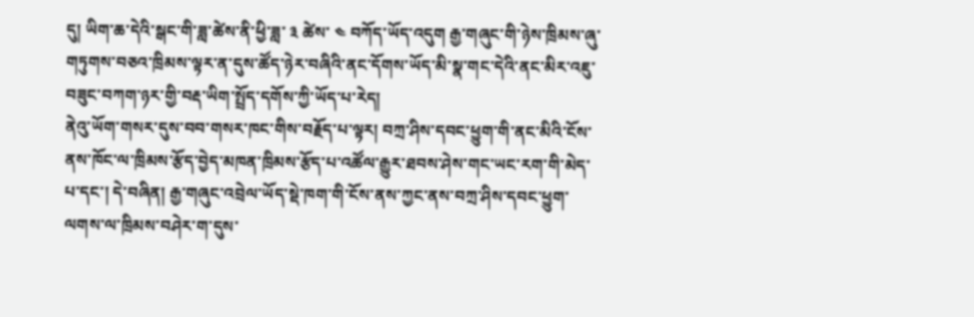དུ། ཡིག་ཆ་དེའི་སྒང་གི་ཟླ་ཚེས་ནི་ཕྱི་ཟླ་ ༣ ཚེས་ ༤ བཀོད་ཡོད་འདུག རྒྱ་གཞུང་གི་ཉེས་ཁྲིམས་ཞུ་གཏུགས་བཅའ་ཁྲིམས་ལྟར་ན་དུས་ཚོད་ཉེར་བཞིའི་ནང་དོགས་ཡོད་མི་སྣ་གང་དེའི་ནང་མིར་འཇུ་བཟུང་བཀག་ཉར་གྱི་བརྡ་ཡིག་སྤྲོད་དགོས་ཀྱི་ཡོད་པ་རེད།
ནེའུ་ཡོག་གསར་དུས་བབ་གསར་ཁང་གིས་བརྗོད་པ་ལྟར། བཀྲ་ཤིས་དབང་ཕྱུག་གི་ནང་མིའི་ངོས་ནས་ཁོང་ལ་ཁྲིམས་རྩོད་བྱེད་མཁན་ཁྲིམས་རྩོད་པ་འཚོལ་རྒྱུར་ཐབས་ཤེས་གང་ཡང་རག་གི་མེད་པ་དང་། དེ་བཞིན། རྒྱ་གཞུང་འབྲེལ་ཡོད་སྡེ་ཁག་གི་ངོས་ནས་ཀྱང་ནས་བཀྲ་ཤིས་དབང་ཕྱུག་ལགས་ལ་ཁྲིམས་བཤེར་ག་དུས་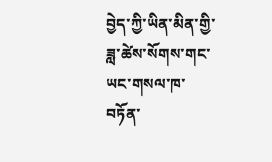བྱེད་ཀྱི་ཡིན་མིན་གྱི་ཟླ་ཚེས་སོགས་གང་ཡང་གསལ་ཁ་བཏོན་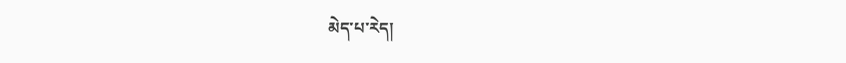མེད་པ་རེད།